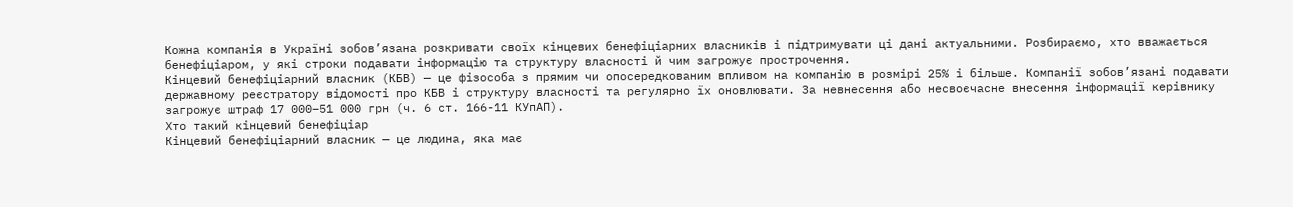Кожна компанія в Україні зобов’язана розкривати своїх кінцевих бенефіціарних власників і підтримувати ці дані актуальними. Розбираємо, хто вважається бенефіціаром, у які строки подавати інформацію та структуру власності й чим загрожує прострочення.
Кінцевий бенефіціарний власник (КБВ) — це фізособа з прямим чи опосередкованим впливом на компанію в розмірі 25% і більше. Компанії зобов’язані подавати державному реєстратору відомості про КБВ і структуру власності та регулярно їх оновлювати. За невнесення або несвоєчасне внесення інформації керівнику загрожує штраф 17 000–51 000 грн (ч. 6 ст. 166-11 КУпАП).
Хто такий кінцевий бенефіціар
Кінцевий бенефіціарний власник — це людина, яка має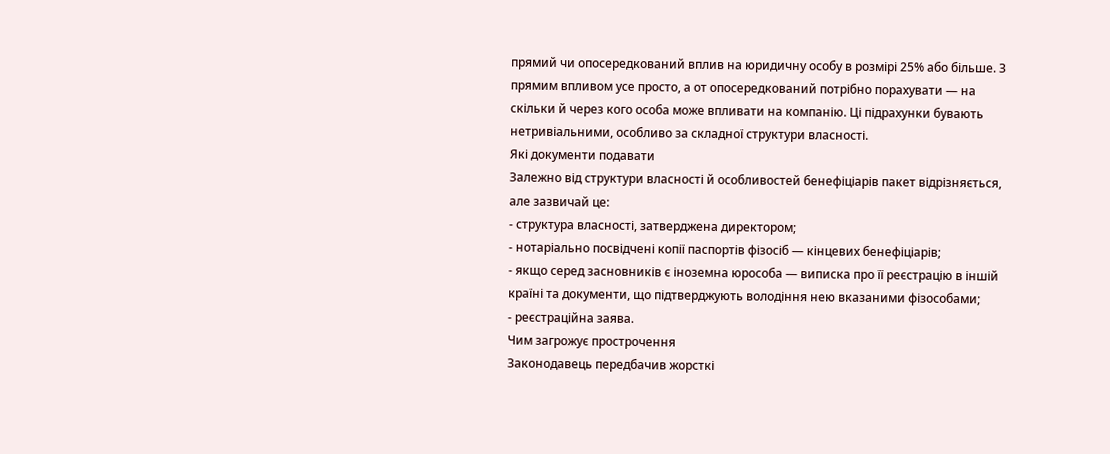прямий чи опосередкований вплив на юридичну особу в розмірі 25% або більше. З прямим впливом усе просто, а от опосередкований потрібно порахувати — на скільки й через кого особа може впливати на компанію. Ці підрахунки бувають нетривіальними, особливо за складної структури власності.
Які документи подавати
Залежно від структури власності й особливостей бенефіціарів пакет відрізняється, але зазвичай це:
- структура власності, затверджена директором;
- нотаріально посвідчені копії паспортів фізосіб — кінцевих бенефіціарів;
- якщо серед засновників є іноземна юрособа — виписка про її реєстрацію в іншій країні та документи, що підтверджують володіння нею вказаними фізособами;
- реєстраційна заява.
Чим загрожує прострочення
Законодавець передбачив жорсткі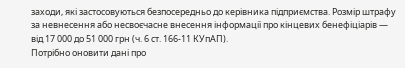заходи, які застосовуються безпосередньо до керівника підприємства. Розмір штрафу за невнесення або несвоєчасне внесення інформації про кінцевих бенефіціарів — від 17 000 до 51 000 грн (ч. 6 ст. 166-11 КУпАП).
Потрібно оновити дані про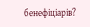бенефіціарів?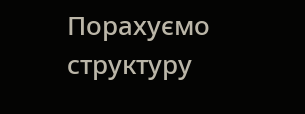Порахуємо структуру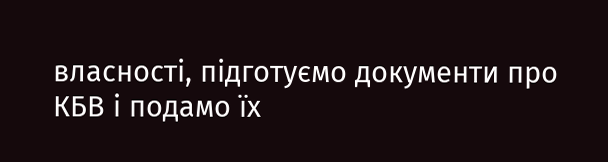власності, підготуємо документи про КБВ і подамо їх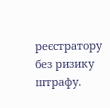реєстратору без ризику штрафу.